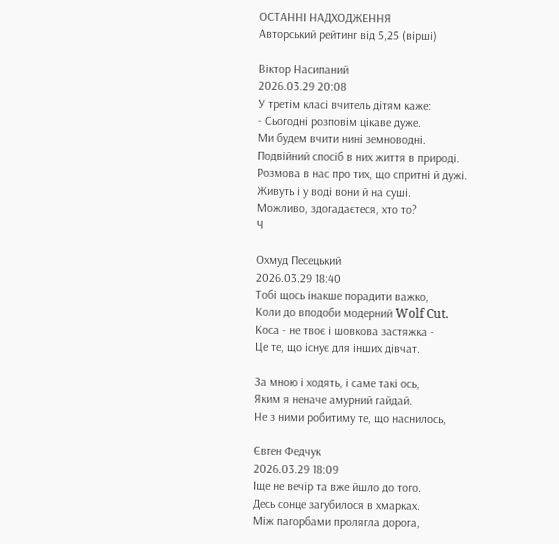ОСТАННІ НАДХОДЖЕННЯ
Авторський рейтинг від 5,25 (вірші)

Віктор Насипаний
2026.03.29 20:08
У третім класі вчитель дітям каже:
- Сьогодні розповім цікаве дуже.
Ми будем вчити нині земноводні.
Подвійний спосіб в них життя в природі.
Розмова в нас про тих, що спритні й дужі.
Живуть і у воді вони й на суші.
Можливо, здогадаєтеся, хто то?
Ч

Охмуд Песецький
2026.03.29 18:40
Тобі щось інакше порадити важко,
Коли до вподоби модерний Wolf Cut.
Коса - не твоє і шовкова застяжка -
Це те, що існує для інших дівчат.

За мною і ходять, і саме такі ось,
Яким я неначе амурний гайдай.
Не з ними робитиму те, що наснилось,

Євген Федчук
2026.03.29 18:09
Іще не вечір та вже йшло до того.
Десь сонце загубилося в хмарках.
Між пагорбами пролягла дорога,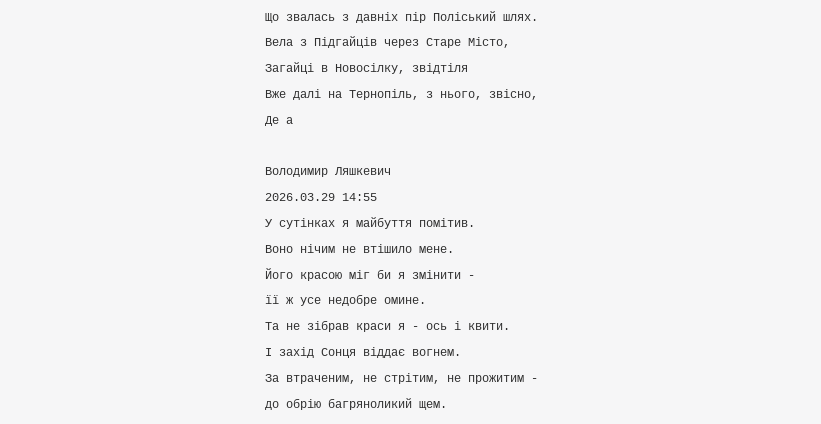Що звалась з давніх пір Поліський шлях.
Вела з Підгайців через Старе Місто,
Загайці в Новосілку, звідтіля
Вже далі на Тернопіль, з нього, звісно,
Де а

Володимир Ляшкевич
2026.03.29 14:55
У сутінках я майбуття помітив.
Воно нічим не втішило мене.
Його красою міг би я змінити -
її ж усе недобре омине.
Та не зібрав краси я - ось і квити.
І захід Сонця віддає вогнем.
За втраченим, не стрітим, не прожитим -
до обрію багряноликий щем.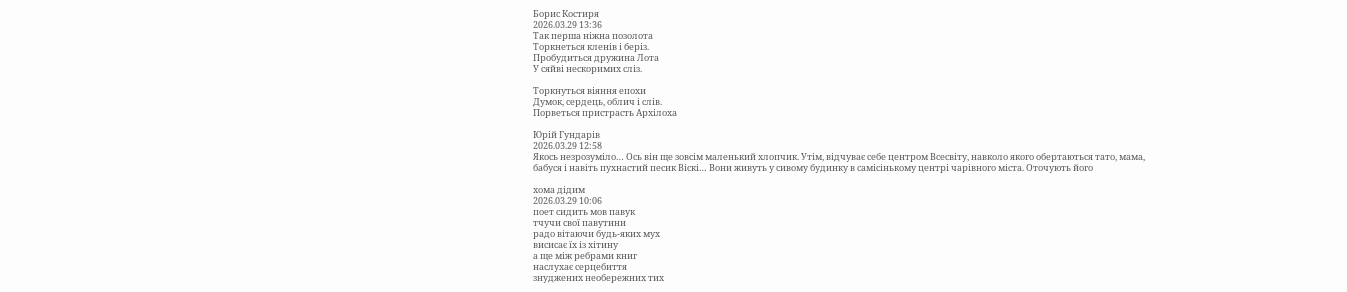Борис Костиря
2026.03.29 13:36
Так перша ніжна позолота
Торкнеться кленів і беріз.
Пробудиться дружина Лота
У сяйві нескоримих сліз.

Торкнуться віяння епохи
Думок, сердець, облич і слів.
Порветься пристрасть Архілоха

Юрій Гундарів
2026.03.29 12:58
Якось незрозуміло… Ось він ще зовсім маленький хлопчик. Утім, відчуває себе центром Всесвіту, навколо якого обертаються тато, мама, бабуся і навіть пухнастий песик Віскі… Вони живуть у сивому будинку в самісінькому центрі чарівного міста. Оточують його

хома дідим
2026.03.29 10:06
поет сидить мов павук
тчучи свої павутини
радо вітаючи будь-яких мух
висисає їх із хітину
а ще між ребрами книг
наслухає серцебиття
знуджених необережних тих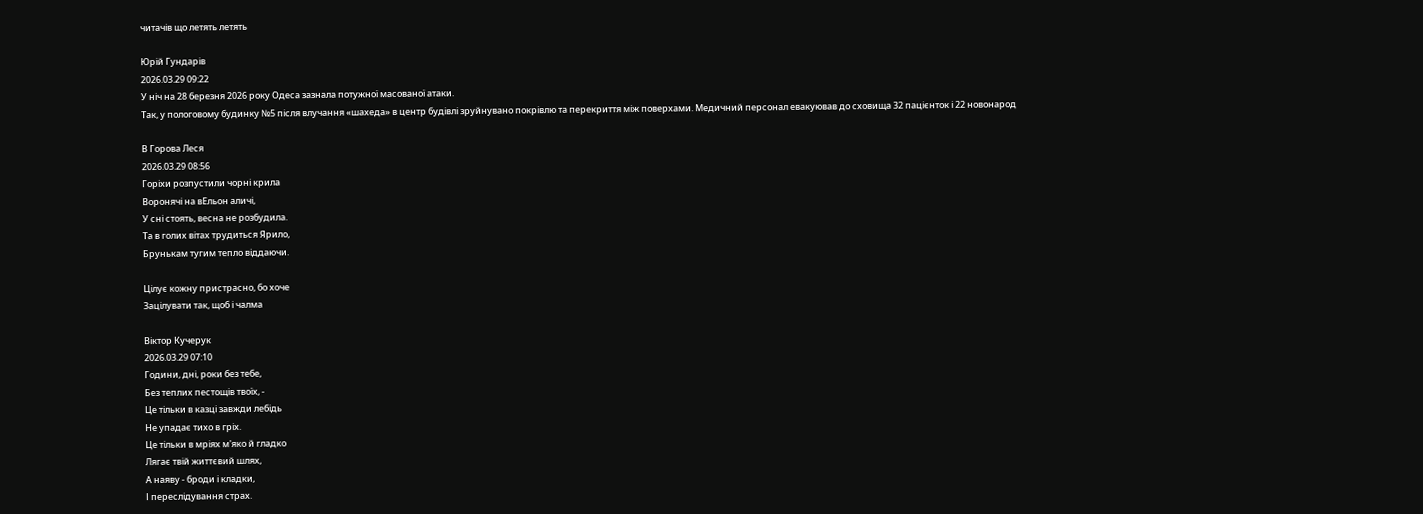читачів що летять летять

Юрій Гундарів
2026.03.29 09:22
У ніч на 28 березня 2026 року Одеса зазнала потужної масованої атаки.
Так, у пологовому будинку №5 після влучання «шахеда» в центр будівлі зруйнувано покрівлю та перекриття між поверхами. Медичний персонал евакуював до сховища 32 пацієнток і 22 новонарод

В Горова Леся
2026.03.29 08:56
Горіхи розпустили чорні крила
Воронячі на вЕльон аличі,
У сні стоять, весна не розбудила.
Та в голих вітах трудиться Ярило,
Брунькам тугим тепло віддаючи.

Цілує кожну пристрасно, бо хоче
Зацілувати так, щоб і чалма

Віктор Кучерук
2026.03.29 07:10
Години, дні, роки без тебе,
Без теплих пестощів твоїх, -
Це тільки в казці завжди лебідь
Не упадає тихо в гріх.
Це тільки в мріях м'яко й гладко
Лягає твій життєвий шлях,
А наяву - броди і кладки,
І переслідування страх.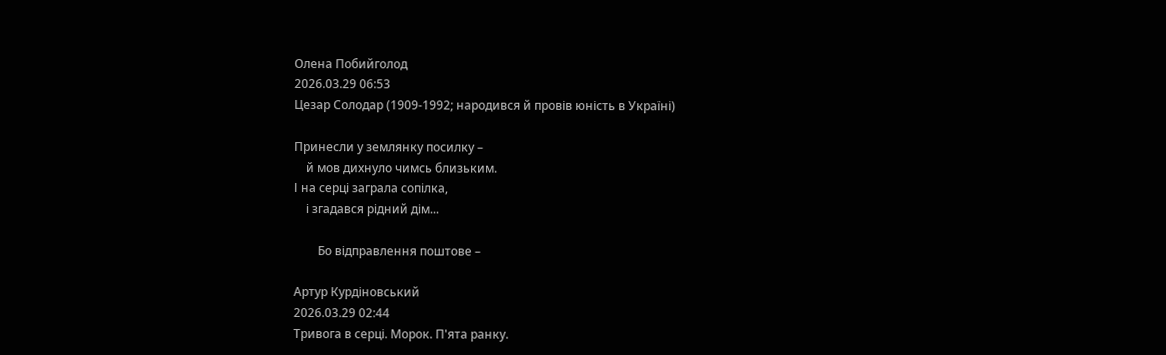Олена Побийголод
2026.03.29 06:53
Цезар Солодар (1909-1992; народився й провів юність в Україні)

Принесли у землянку посилку –
    й мов дихнуло чимсь близьким.
І на серці заграла сопілка,
    і згадався рідний дім...

        Бо відправлення поштове –

Артур Курдіновський
2026.03.29 02:44
Тривога в серці. Морок. П'ята ранку.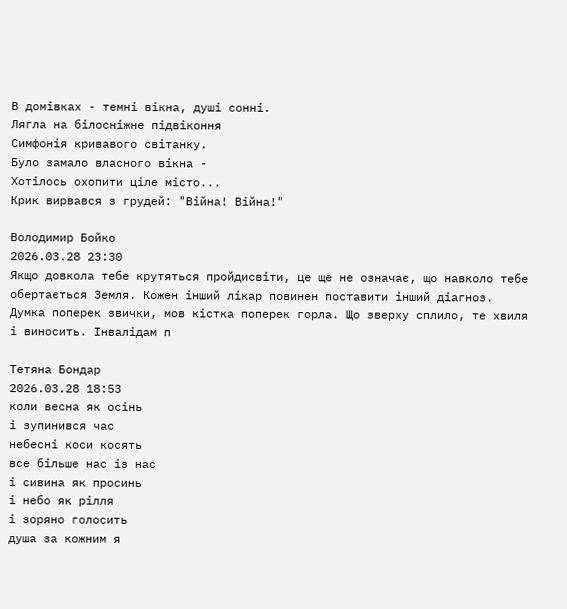В домівках - темні вікна, душі сонні.
Лягла на білосніжне підвіконня
Симфонія кривавого світанку.
Було замало власного вікна -
Хотілось охопити ціле місто...
Крик вирвався з грудей: "Війна! Війна!"

Володимир Бойко
2026.03.28 23:30
Якщо довкола тебе крутяться пройдисвіти, це ще не означає, що навколо тебе обертається Земля. Кожен інший лікар повинен поставити інший діагноз. Думка поперек звички, мов кістка поперек горла. Що зверху сплило, те хвиля і виносить. Інвалідам п

Тетяна Бондар
2026.03.28 18:53
коли весна як осінь
і зупинився час
небесні коси косять
все більше нас із нас
і сивина як просинь
і небо як рілля
і зоряно голосить
душа за кожним я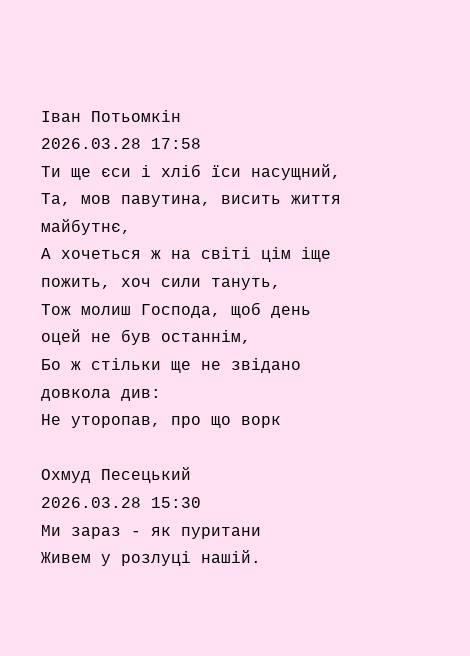Іван Потьомкін
2026.03.28 17:58
Ти ще єси і хліб їси насущний,
Та, мов павутина, висить життя майбутнє,
А хочеться ж на світі цім іще пожить, хоч сили тануть,
Тож молиш Господа, щоб день оцей не був останнім,
Бо ж стільки ще не звідано довкола див:
Не уторопав, про що ворк

Охмуд Песецький
2026.03.28 15:30
Ми зараз - як пуритани
Живем у розлуці нашій.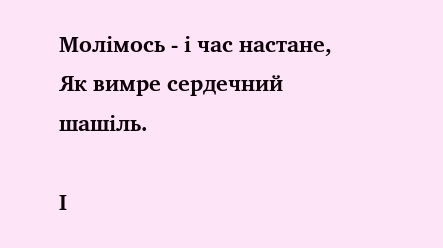Молімось - і час настане,
Як вимре сердечний шашіль.

І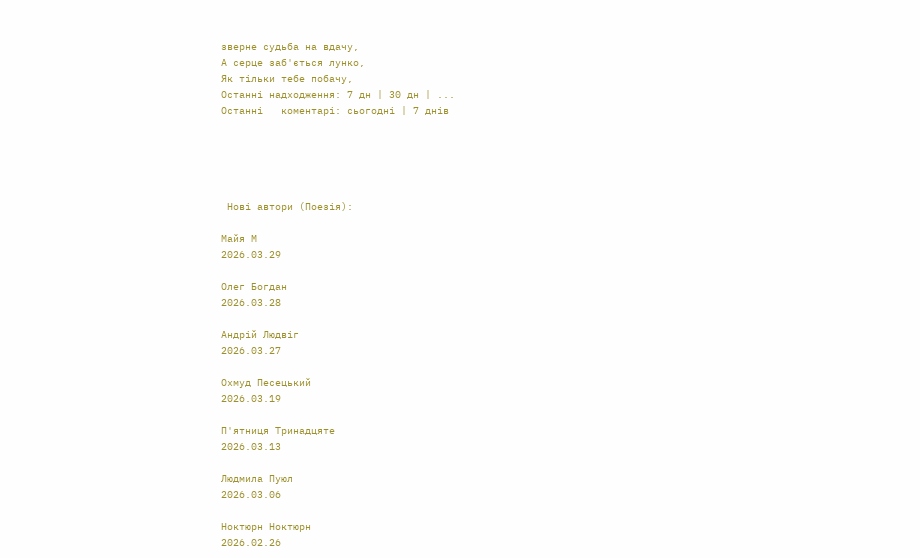зверне судьба на вдачу,
А серце заб'ється лунко,
Як тільки тебе побачу,
Останні надходження: 7 дн | 30 дн | ...
Останні   коментарі: сьогодні | 7 днів





 Нові автори (Поезія):

Майя М
2026.03.29

Олег Богдан
2026.03.28

Андрій Людвіг
2026.03.27

Охмуд Песецький
2026.03.19

П'ятниця Тринадцяте
2026.03.13

Людмила Пуюл
2026.03.06

Ноктюрн Ноктюрн
2026.02.26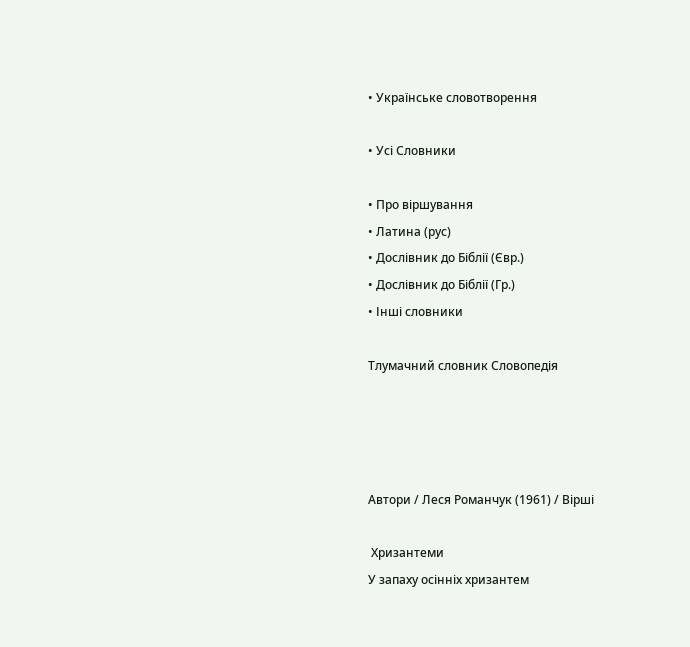• Українське словотворення

• Усі Словники

• Про віршування
• Латина (рус)
• Дослівник до Біблії (Євр.)
• Дослівник до Біблії (Гр.)
• Інші словники

Тлумачний словник Словопедія




Автори / Леся Романчук (1961) / Вірші

 Хризантеми
У запаху осінніх хризантем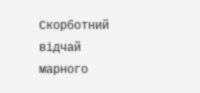Скорботний відчай марного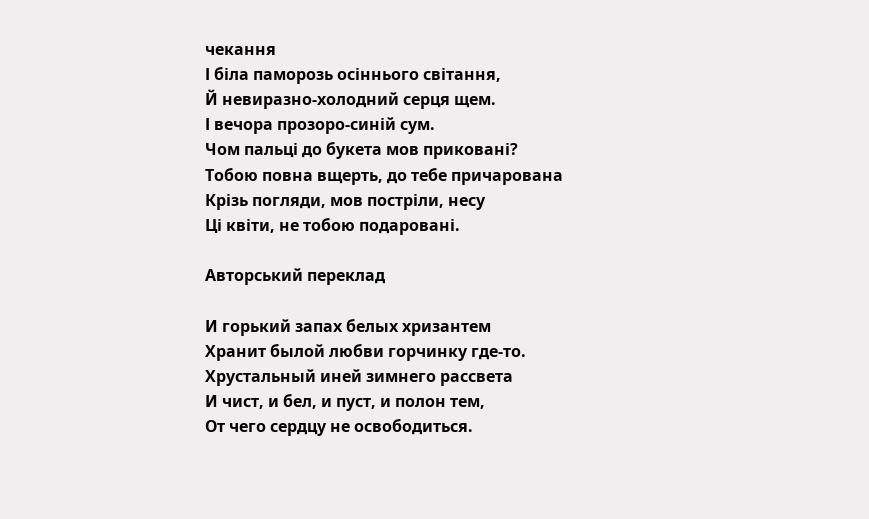чекання
І біла паморозь осіннього світання,
Й невиразно-холодний серця щем.
І вечора прозоро-синій сум.
Чом пальці до букета мов приковані?
Тобою повна вщерть, до тебе причарована
Крізь погляди, мов постріли, несу
Ці квіти, не тобою подаровані.

Авторський переклад

И горький запах белых хризантем
Хранит былой любви горчинку где-то.
Хрустальный иней зимнего рассвета
И чист, и бел, и пуст, и полон тем,
От чего сердцу не освободиться.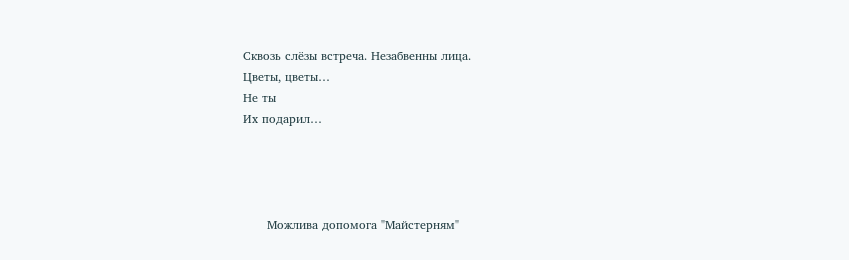Сквозь слёзы встреча. Незабвенны лица.
Цветы, цветы…
Не ты
Их подарил…




      Можлива допомога "Майстерням"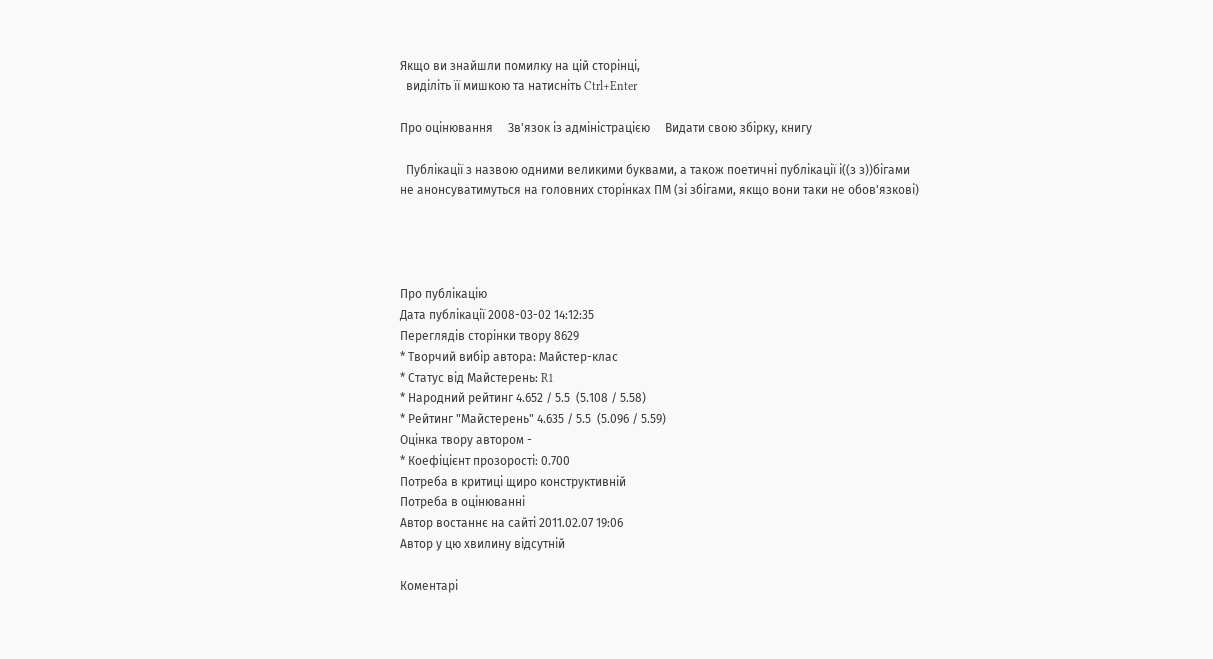Якщо ви знайшли помилку на цiй сторiнцi,
  видiлiть її мишкою та натисніть Ctrl+Enter

Про оцінювання     Зв'язок із адміністрацією     Видати свою збірку, книгу

  Публікації з назвою одними великими буквами, а також поетичні публікації і((з з))бігами
не анонсуватимуться на головних сторінках ПМ (зі збігами, якщо вони таки не обов'язкові)




Про публікацію
Дата публікації 2008-03-02 14:12:35
Переглядів сторінки твору 8629
* Творчий вибір автора: Майстер-клас
* Статус від Майстерень: R1
* Народний рейтинг 4.652 / 5.5  (5.108 / 5.58)
* Рейтинг "Майстерень" 4.635 / 5.5  (5.096 / 5.59)
Оцінка твору автором -
* Коефіцієнт прозорості: 0.700
Потреба в критиці щиро конструктивній
Потреба в оцінюванні
Автор востаннє на сайті 2011.02.07 19:06
Автор у цю хвилину відсутній

Коментарі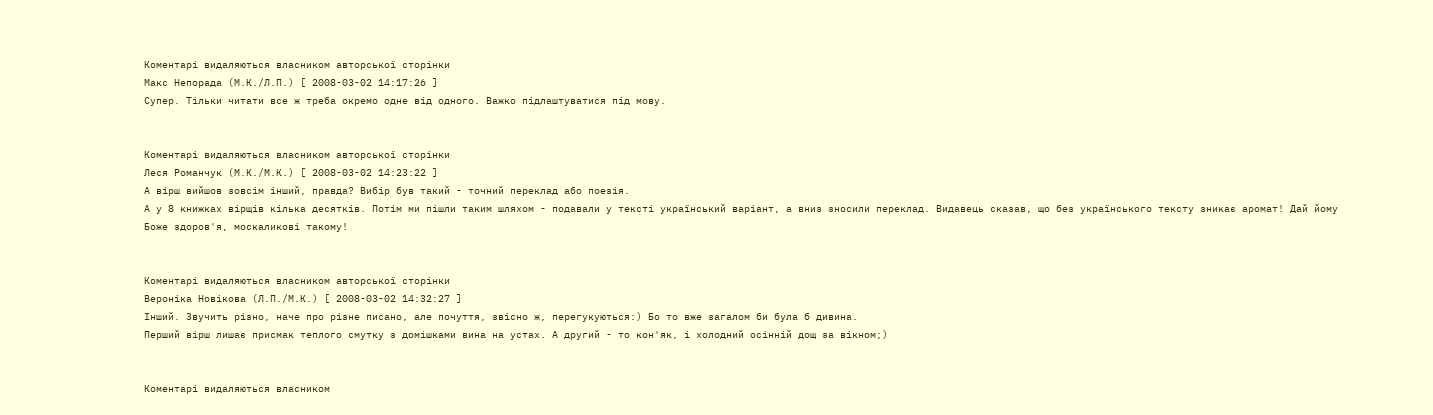Коментарі видаляються власником авторської сторінки
Макс Непорада (М.К./Л.П.) [ 2008-03-02 14:17:26 ]
Супер. Тільки читати все ж треба окремо одне від одного. Важко підлаштуватися під мову.


Коментарі видаляються власником авторської сторінки
Леся Романчук (М.К./М.К.) [ 2008-03-02 14:23:22 ]
А вірш вийшов зовсім інший, правда? Вибір був такий - точний переклад або поезія.
А у 8 книжках вірщів кілька десятків. Потім ми пішли таким шляхом - подавали у тексті український варіант, а вниз зносили переклад. Видавець сказав, що без українського тексту зникає аромат! Дай йому Боже здоров'я, москаликові такому!


Коментарі видаляються власником авторської сторінки
Вероніка Новікова (Л.П./М.К.) [ 2008-03-02 14:32:27 ]
Інший. Звучить різно, наче про різне писано, але почуття, звісно ж, перегукуються:) Бо то вже загалом би була б дивина.
Перший вірш лишає присмак теплого смутку з домішками вина на устах. А другий - то кон'як, і холодний осінній дощ за вікном;)


Коментарі видаляються власником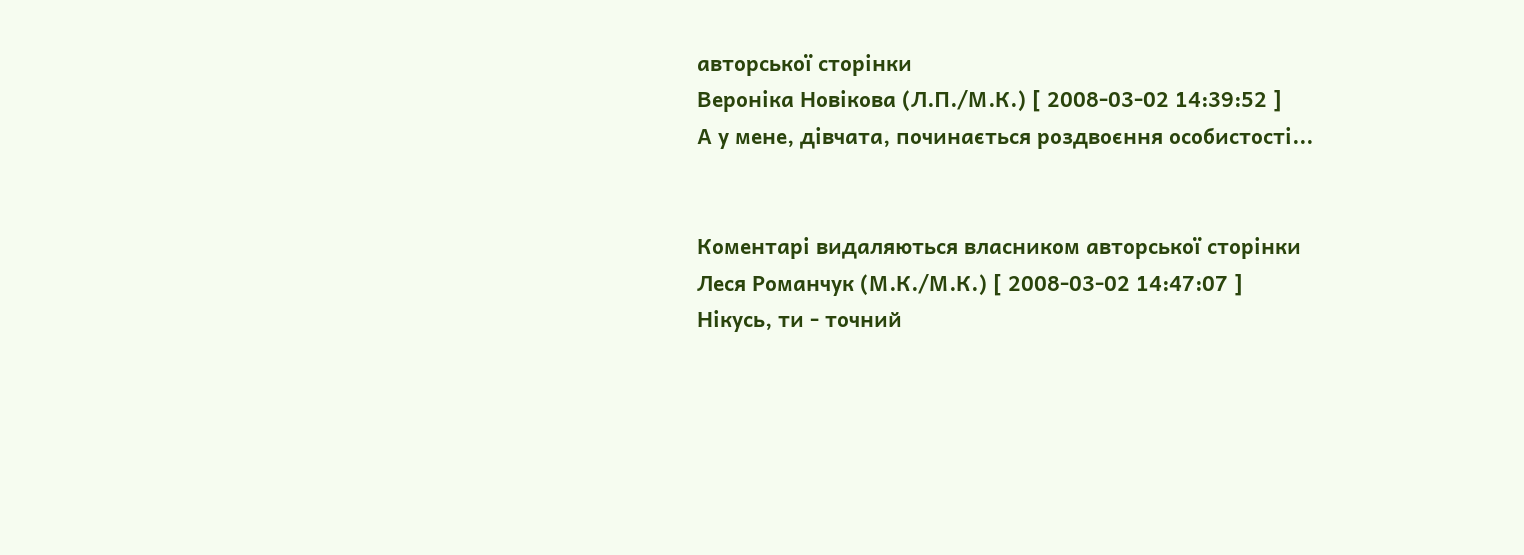авторської сторінки
Вероніка Новікова (Л.П./М.К.) [ 2008-03-02 14:39:52 ]
А у мене, дівчата, починається роздвоєння особистості...


Коментарі видаляються власником авторської сторінки
Леся Романчук (М.К./М.К.) [ 2008-03-02 14:47:07 ]
Нікусь, ти - точний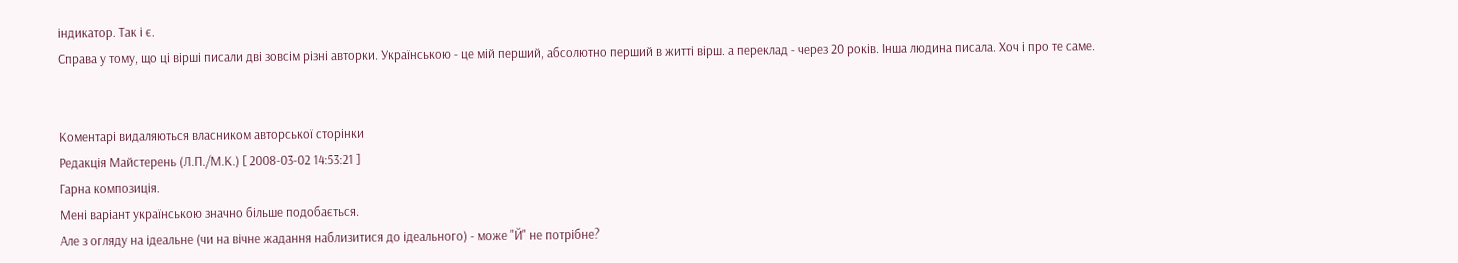індикатор. Так і є.
Справа у тому, що ці вірші писали дві зовсім різні авторки. Українською - це мій перший, абсолютно перший в житті вірш. а переклад - через 20 років. Інша людина писала. Хоч і про те саме.


Коментарі видаляються власником авторської сторінки
Редакція Майстерень (Л.П./М.К.) [ 2008-03-02 14:53:21 ]
Гарна композиція.
Мені варіант українською значно більше подобається.
Але з огляду на ідеальне (чи на вічне жадання наблизитися до ідеального) - може "Й" не потрібне?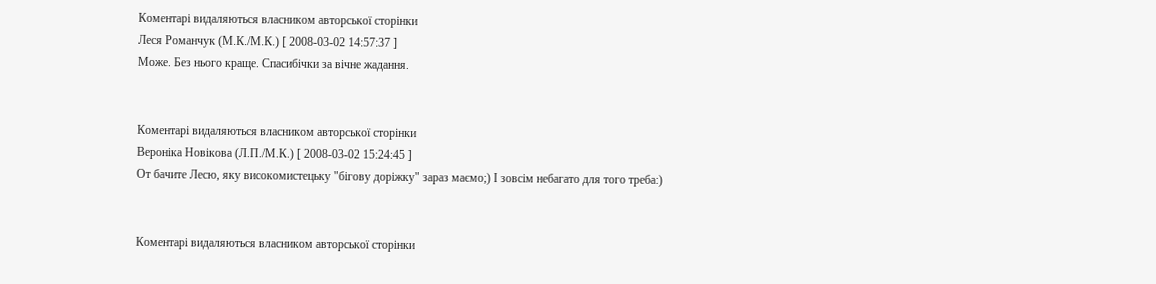Коментарі видаляються власником авторської сторінки
Леся Романчук (М.К./М.К.) [ 2008-03-02 14:57:37 ]
Може. Без нього краще. Спасибічки за вічне жадання.


Коментарі видаляються власником авторської сторінки
Вероніка Новікова (Л.П./М.К.) [ 2008-03-02 15:24:45 ]
От бачите Лесю, яку високомистецьку "бігову доріжку" зараз маємо;) І зовсім небагато для того треба:)


Коментарі видаляються власником авторської сторінки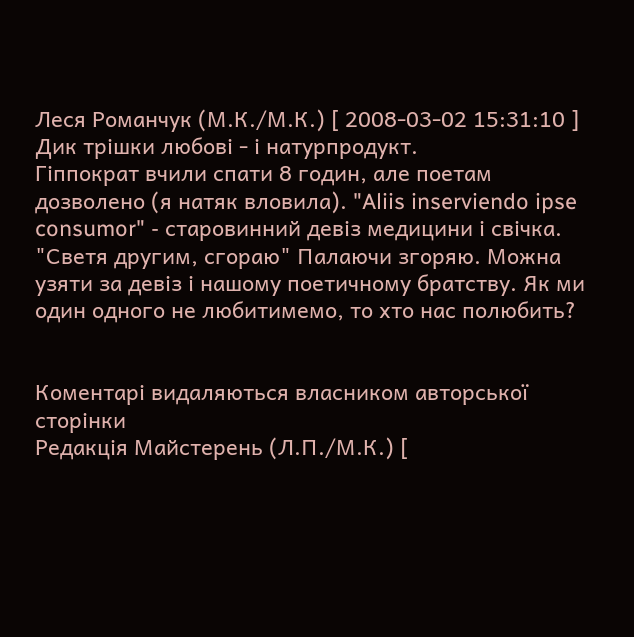Леся Романчук (М.К./М.К.) [ 2008-03-02 15:31:10 ]
Дик трішки любові - і натурпродукт.
Гіппократ вчили спати 8 годин, але поетам дозволено (я натяк вловила). "Aliis inserviendo ipse consumor" - старовинний девіз медицини і свічка. "Светя другим, сгораю" Палаючи згоряю. Можна узяти за девіз і нашому поетичному братству. Як ми один одного не любитимемо, то хто нас полюбить?


Коментарі видаляються власником авторської сторінки
Редакція Майстерень (Л.П./М.К.) [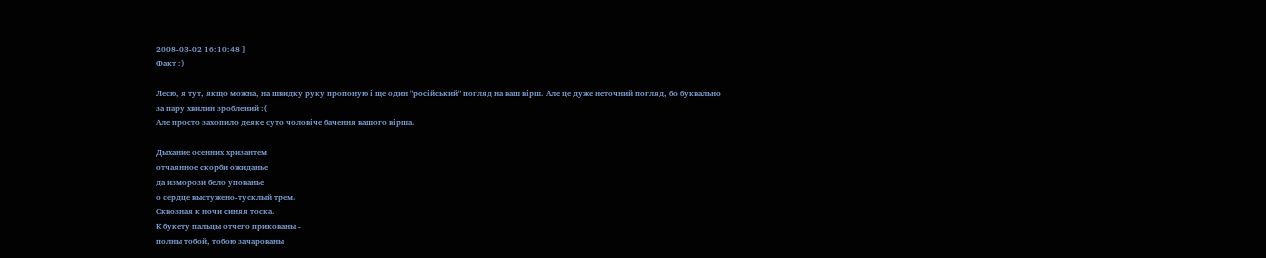2008-03-02 16:10:48 ]
Факт :)

Лесю, я тут, якщо можна, на швидку руку пропоную і ще один "російський" погляд на ваш вірш. Але це дуже неточний погляд, бо буквально за пару хвилин зроблений :(
Але просто захопило деяке суто чоловіче бачення вашого вірша.

Дыхание осенних хризантем
отчаянное скорби ожиданье
да изморози бело упованье
о сердце выстужено-тусклый трем.
Сквозная к ночи синяя тоска.
К букету пальцы отчего прикованы -
полны тобой, тобою зачарованы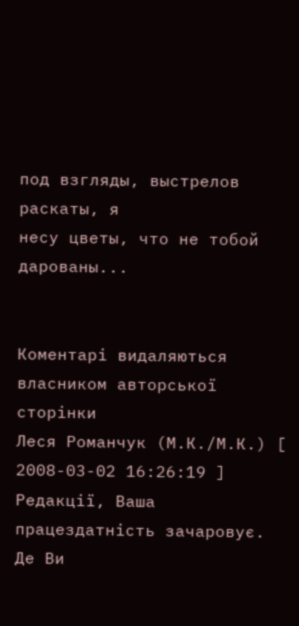под взгляды, выстрелов раскаты, я
несу цветы, что не тобой дарованы...


Коментарі видаляються власником авторської сторінки
Леся Романчук (М.К./М.К.) [ 2008-03-02 16:26:19 ]
Редакції, Ваша працездатність зачаровує.
Де Ви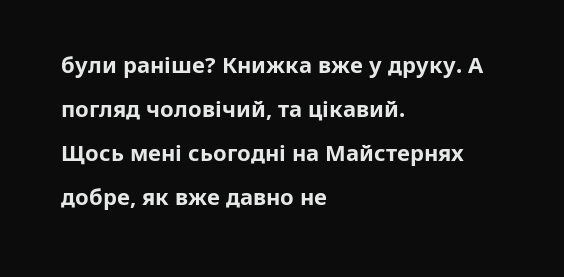були раніше? Книжка вже у друку. А погляд чоловічий, та цікавий.
Щось мені сьогодні на Майстернях добре, як вже давно не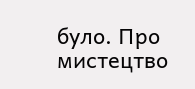було. Про мистецтво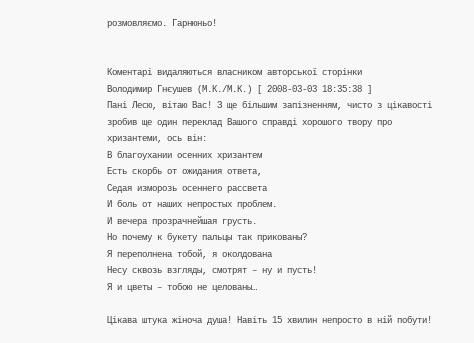розмовляємо. Гарнюньо!


Коментарі видаляються власником авторської сторінки
Володимир Гнєушев (М.К./М.К.) [ 2008-03-03 18:35:38 ]
Пані Лесю, вітаю Вас! З ще більшим запізненням, чисто з цікавості зробив ще один переклад Вашого справді хорошого твору про хризантеми, ось він:
В благоухании осенних хризантем
Есть скорбь от ожидания ответа,
Седая изморозь осеннего рассвета
И боль от наших непростых проблем.
И вечера прозрачнейшая грусть.
Но почему к букету пальцы так прикованы?
Я переполнена тобой, я околдована
Несу сквозь взгляды, смотрят – ну и пусть!
Я и цветы – тобою не целованы…

Цікава штука жіноча душа! Навіть 15 хвилин непросто в ній побути!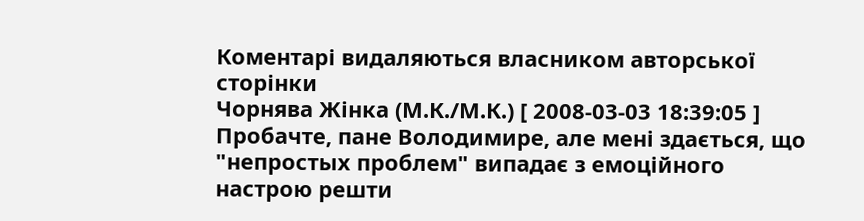Коментарі видаляються власником авторської сторінки
Чорнява Жінка (М.К./М.К.) [ 2008-03-03 18:39:05 ]
Пробачте, пане Володимире, але мені здається, що "непростых проблем" випадає з емоційного настрою решти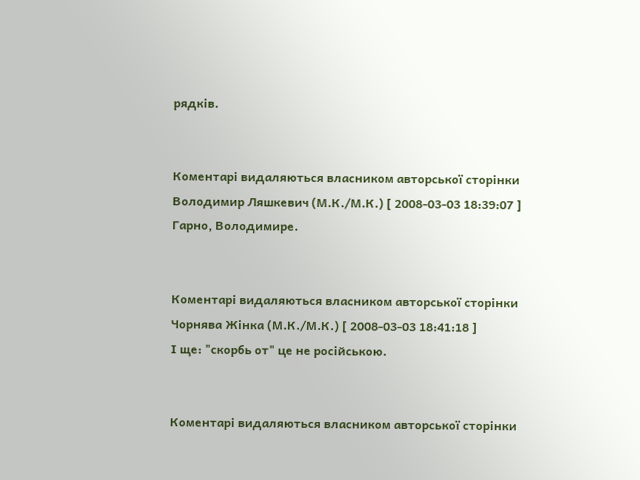рядків.


Коментарі видаляються власником авторської сторінки
Володимир Ляшкевич (М.К./М.К.) [ 2008-03-03 18:39:07 ]
Гарно, Володимире.


Коментарі видаляються власником авторської сторінки
Чорнява Жінка (М.К./М.К.) [ 2008-03-03 18:41:18 ]
І ще: "скорбь от" це не російською.


Коментарі видаляються власником авторської сторінки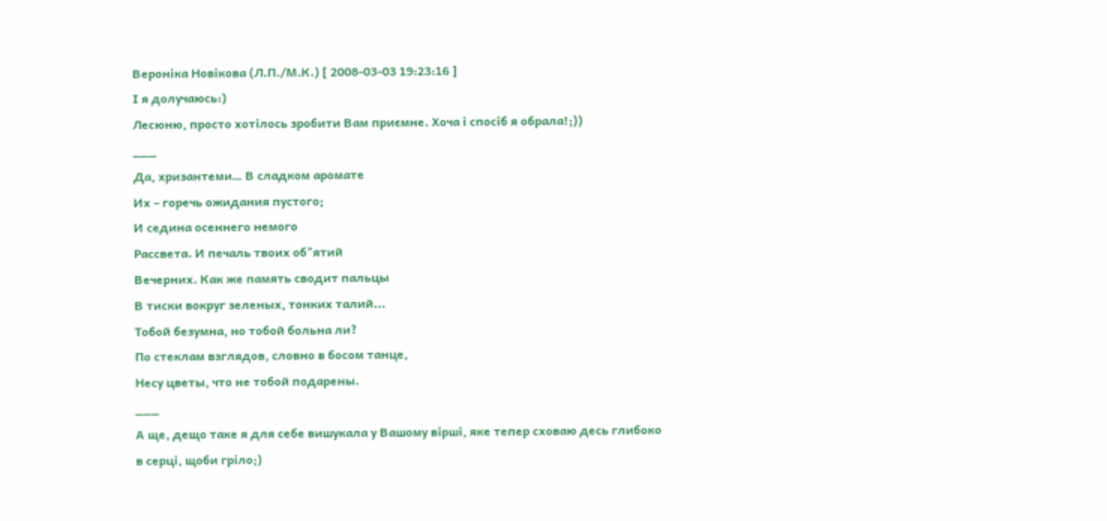Вероніка Новікова (Л.П./М.К.) [ 2008-03-03 19:23:16 ]
І я долучаюсь:)
Лесюню, просто хотілось зробити Вам приємне. Хоча і спосіб я обрала!;))
___
Да, хризантеми… В сладком аромате
Их – горечь ожидания пустого;
И седина осеннего немого
Рассвета. И печаль твоих об"ятий
Вечерних. Как же память сводит пальцы
В тиски вокруг зеленых, тонких талий...
Тобой безумна, но тобой больна ли?
По стеклам взглядов, словно в босом танце,
Несу цветы, что не тобой подарены.
___
А ще, дещо таке я для себе вишукала у Вашому вірші, яке тепер сховаю десь глибоко в серці, щоби гріло;)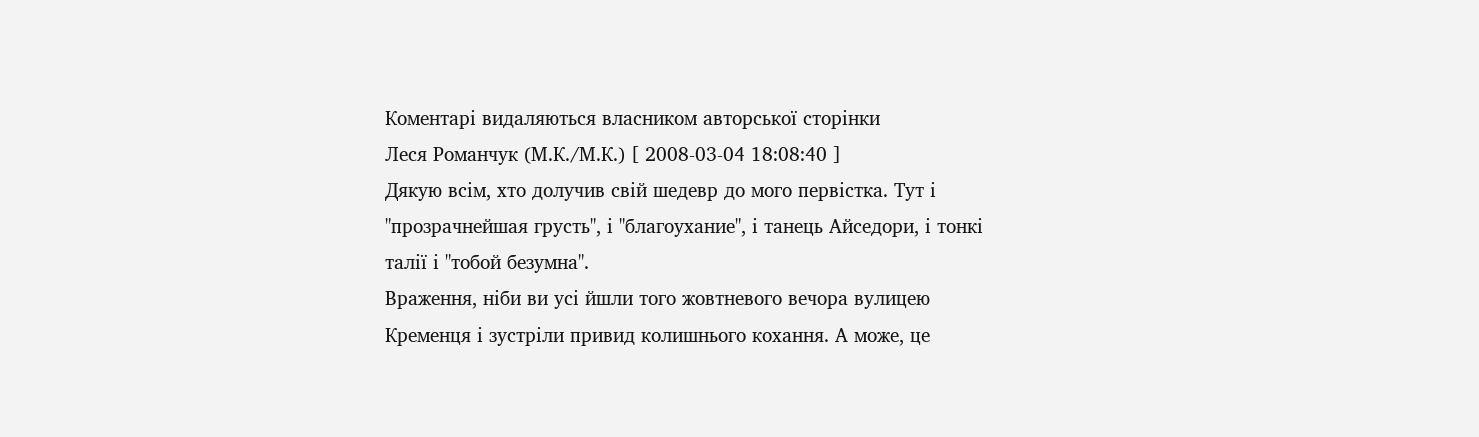Коментарі видаляються власником авторської сторінки
Леся Романчук (М.К./М.К.) [ 2008-03-04 18:08:40 ]
Дякую всім, хто долучив свій шедевр до мого первістка. Тут і "прозрачнейшая грусть", і "благоухание", і танець Айседори, і тонкі талії і "тобой безумна".
Враження, ніби ви усі йшли того жовтневого вечора вулицею Кременця і зустріли привид колишнього кохання. А може, це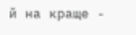й на краще -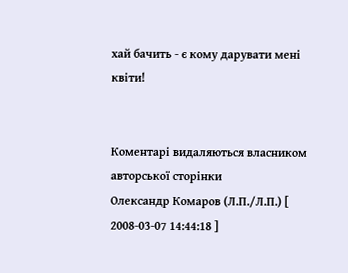хай бачить - є кому дарувати мені квіти!


Коментарі видаляються власником авторської сторінки
Олександр Комаров (Л.П./Л.П.) [ 2008-03-07 14:44:18 ]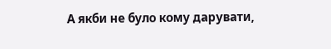А якби не було кому дарувати,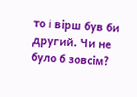то i вiрш був би другий. Чи не було б зовсiм?